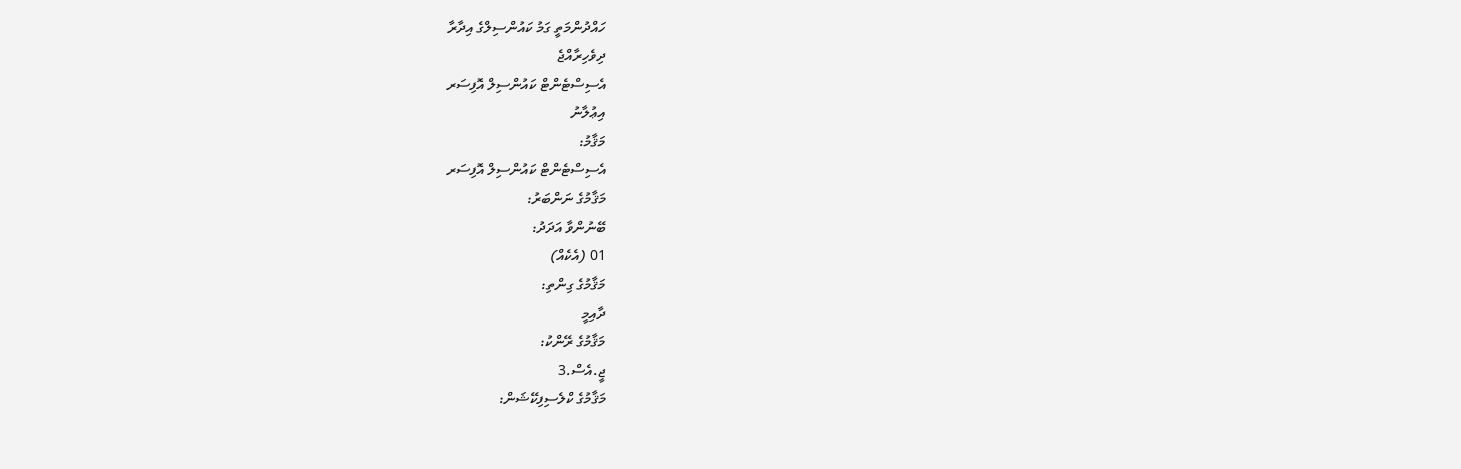ހައްދުންމަތީ ގަމު ކައުންސިލްގެ އިދާރާ
ދިވެހިރާއްޖެ
އެސިސްޓެންޓް ކައުންސިލް އޮފިސަރ
އިޢުލާނު
މަޤާމު:
އެސިސްޓެންޓް ކައުންސިލް އޮފިސަރ
މަޤާމުގެ ނަންބަރު:
ބޭނުންވާ އަދަދު:
01 (އެކެއް)
މަޤާމުގެ ގިންތި:
ދާއިމީ
މަޤާމުގެ ރޭންކު:
ޖީ.އެސް.3
މަޤާމުގެ ކްލެސިފިކޭޝަން: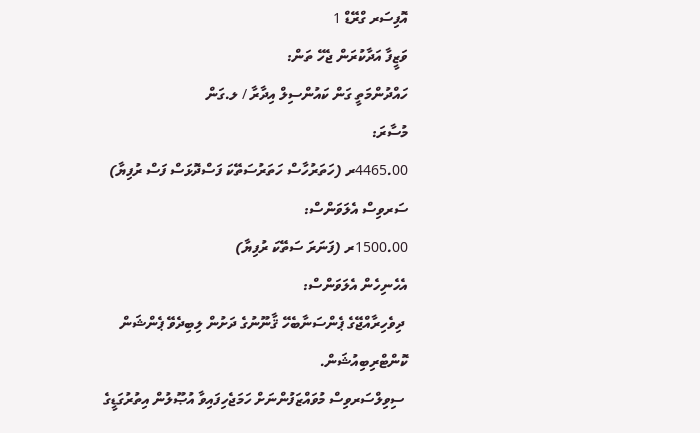އޮފިސަރ ގްރޭޑް 1
ވަޒީފާ އަދާކުރަން ޖެހޭ ތަން:
ހައްދުންމަތީ ގަން ކައުންސިލް އިދާރާ / ލ.ގަން
މުސާރަ:
4465.00ރ (ހަތަރުހާސް ހަތަރުސަތޭކަ ފަސްދޮޅަސް ފަސް ރުފިޔާ)
ސަރވިސް އެލަވަންސް:
1500.00ރ (ފަނަރަ ސަތޭކަ ރުފިޔާ)
އެހެނިހެން އެލަވަންސް:
 ދިވެހިރާއްޖޭގެ ޕެންސަނާބެހޭ ޤާނޫނުގެ ދަށުން ލިބިދެވޭ ޕެންޝަން ކޮންޓްރިބިއުޝަން.
 ސިވިލްސަރވިސް މުވައްޒަފުންނަށް ހަމަޖެހިފައިވާ އުޞޫލުން އިތުރުގަޑީގެ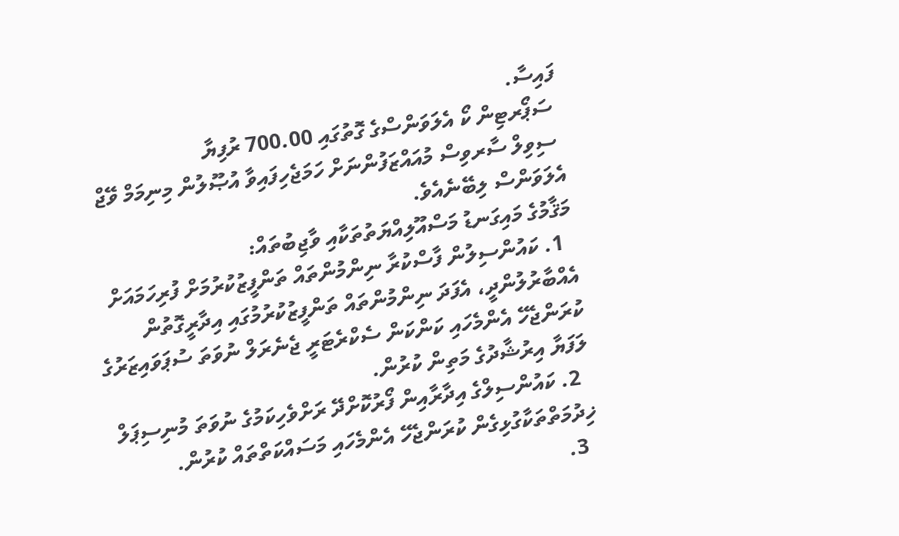ފައިސާ.
 ސަޕޯރޓިން ކޯ އެލަވަންސްގެ ގޮތުގައި 700.00 ރުފިޔާ
 ސިވިލް ސާރވިސް މުއައްޒަފުންނަށް ހަމަޖެހިފައިވާ އުޞޫލުން މިނިމަމް ވޭޖް އެލަވަންސް ލިބޭނެއެވެ.
މަޤާމުގެ މައިގަނޑު މަސްއޫލިއްޔަތުތަކާއި ވާޖިބުތައް:
  1. ކައުންސިލުން ފާސްކުރާ ނިންމުންތައް ތަންފީޒުކުރުމަށް ފުރިހަމައަށް އެއްބާރުލުންދީ، އެފަދަ ނިންމުންތައް ތަންފީޒުކުރުމުގައި އިދާރީގޮތުން ކުރަންޖެހޭ އެންމެހައި ކަންކަން ސެކްރެޓަރީ ޖެނެރަލް ނުވަތަ ސުޕަވައިޒަރުގެ ލަފަޔާ އިރުޝާދުގެ މަތިން ކުރުން.
  2. ކައުންސިލްގެ އިދާރާއިން ފޯރުކޮށްދޭ ރަށްވެހިކަމުގެ ނުވަތަ މުނިސިޕަލް ޚިދުމަތްތަކާގުޅިގެން ކުރަންޖެހޭ އެންމެހައި މަސައްކަތްތައް ކުރުން.
  3.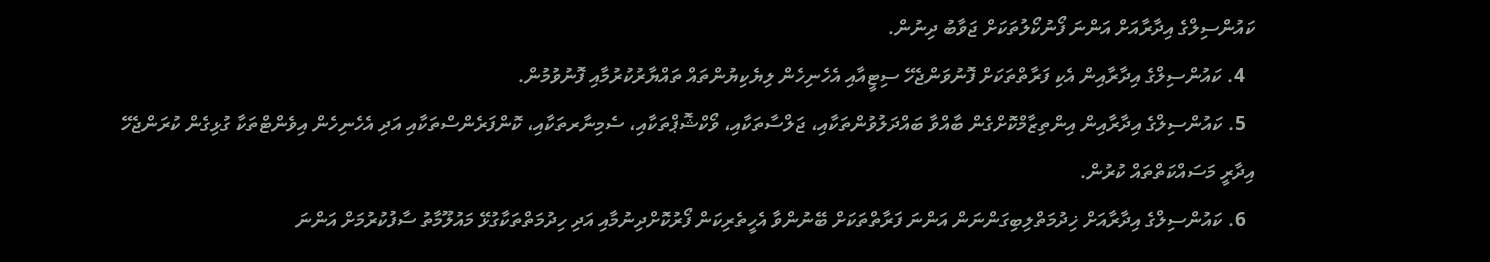ކައުންސިލްގެ އިދާރާއަށް އަންނަ ފޯނުކޯލުތަކަށް ޖަވާބު ދިނުން.
  4. ކައުންސިލްގެ އިދާރާއިން އެކި ފަރާތްތަކަށް ފޮނުވަންޖެހޭ ސިޓީއާއި އެހެނިހެން ލިޔެކިޔުންތައް ތައްޔާރުކުރުމާއި ފޮނުވުމުން.
  5. ކައުންސިލްގެ އިދާރާއިން އިންތިޒާމްކޮށްގެން ބާއްވާ ބައްދަލުވުންތަކާއި، ޖަލްސާތަކާއި، ވޯކްޝޮޕްތަކާއި، ސެމިނާރތަކާއި، ކޮންފަރެންސްތަކާއި އަދި އެހެނިހެން އިވެންޓްތަކާ ގުޅިގެން ކުރަންޖެހޭ އިދާރީ މަސައްކަތްތައް ކުރުން.
  6. ކައުންސިލްގެ އިދާރާއަށް ޚިދުމަތްލިބިގަންނަން އަންނަ ފަރާތްތަކަށް ބޭނުންވާ އެހީތެރިކަން ފޯރުކޮށްދިނުމާއި އަދި ހިދުމަތްތަކާގުޅޭ މައުލޫމާތު ސާފުކުރުމަށް އަންނަ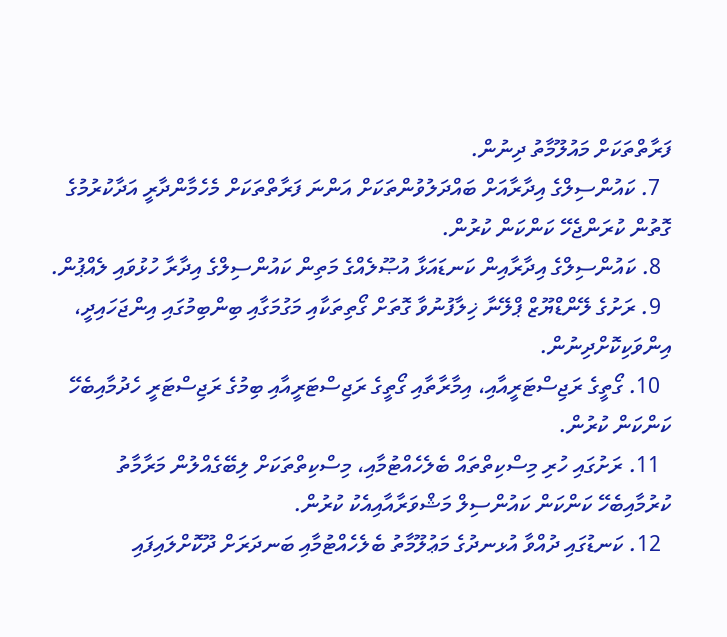ފަރާތްތަކަށް މައުލޫމާތު ދިނުން.
  7. ކައުންސިލްގެ އިދާރާއަށް ބައްދަލުވުންތަކަށް އަންނަ ފަރާތްތަކަށް މެހެމާންދާރީ އަދާކުރުމުގެ ގޮތުން ކުރަންޖެހޭ ކަންކަން ކުރުން.
  8. ކައުންސިލްގެ އިދާރާއިން ކަނޑައަޅާ އުޞޫލެއްގެ މަތިން ކައުންސިލްގެ އިދާރާ ހުޅުވައި ލެއްޕުން.
  9. ރަށުގެ ލޭންޑްޔޫޒް ޕްލޭނާ ޚިލާފުނުވާ ގޮތަށް ގޯތިތަކާއި މަގުމަގާއި ބިންބިމުގައި އިންޖަހައިދީ، އިންވަކިކޮށްދިނުން.
  10. ގޯތީގެ ރަޖިސްޓަރީއާއި، އިމާރާތާއި ގޯތީގެ ރަޖިސްޓަރީއާއި ބިމުގެ ރަޖިސްޓަރީ ހެދުމާއިބެހޭ ކަންކަން ކުރުން.
  11. ރަށުގައި ހުރި މިސްކިތްތައް ބެލެހެއްޓުމާއި، މިސްކިތްތަކަށް ލިބޭގެއްލުން މަރާމާތު ކުރުމާއިބެހޭ ކަންކަން ކައުންސިލް މަޝްވަރާއާއިއެކު ކުރުން.
  12. ކަނޑުގައި ދުއްވާ އުޅނދުގެ މަޢުލޫމާތު ބެލެހެއްޓުމާއި ބަނދަރަށް ދޫކޮށްލައިފައި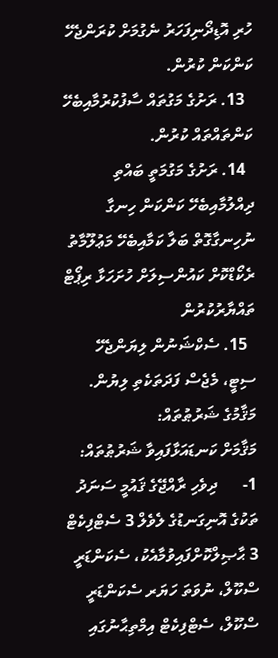ހުރި އޮޑިދޯނިފަހަރު ނެގުމަށް ކުރަންޖެހޭ ކަންކަން ކުރުން.
  13. ރަށުގެ މަގުތައް ސާފުކުރުމާއިބެހޭ ކަންތައްތައް ކުރުން.
  14. ރަށުގެ މަގުމަތީ ބައްތި ދިއްލުމާއިބެހޭ ކަންކަން ހިނގާ ނުހިނގާގޮތް ބަލާ ކަމާއިބެހޭ މަޢުލޫމާތު ރެކޯޑްކޮށް ކައުންސިލަށް ހުށަހަޅާ ރިޕޯޓް ތައްޔާރުކުރުން
  15. ސެކްޝަނުން ލިޔަންޖެހޭ ސިޓީ، މެޖެސް ފަދަތަކެތި ލިޔުން.
މަޤާމުގެ ޝަރުޠުތައް:
މަޤާމަށް ކަނޑައަޅާފައިވާ ޝަރުޠުތައް:
1-      ދިވެހި ރާއްޖޭގެ ޤައުމީ ސަނަދު ތަކުގެ އޮނިގަނޑުގެ ލެވެލް 3 ސެޓްފިކެޓް 3 ޙާޞިލްކޮށްފައިވުމާއެކު، ސެކަންޑަރީ ސްކޫލް، ނުވަތަ ހަޔަރ ސެކަންޑަރީ ސްކޫލް، ސެޓްފިކެޓް އިމްތިޙާނުގައި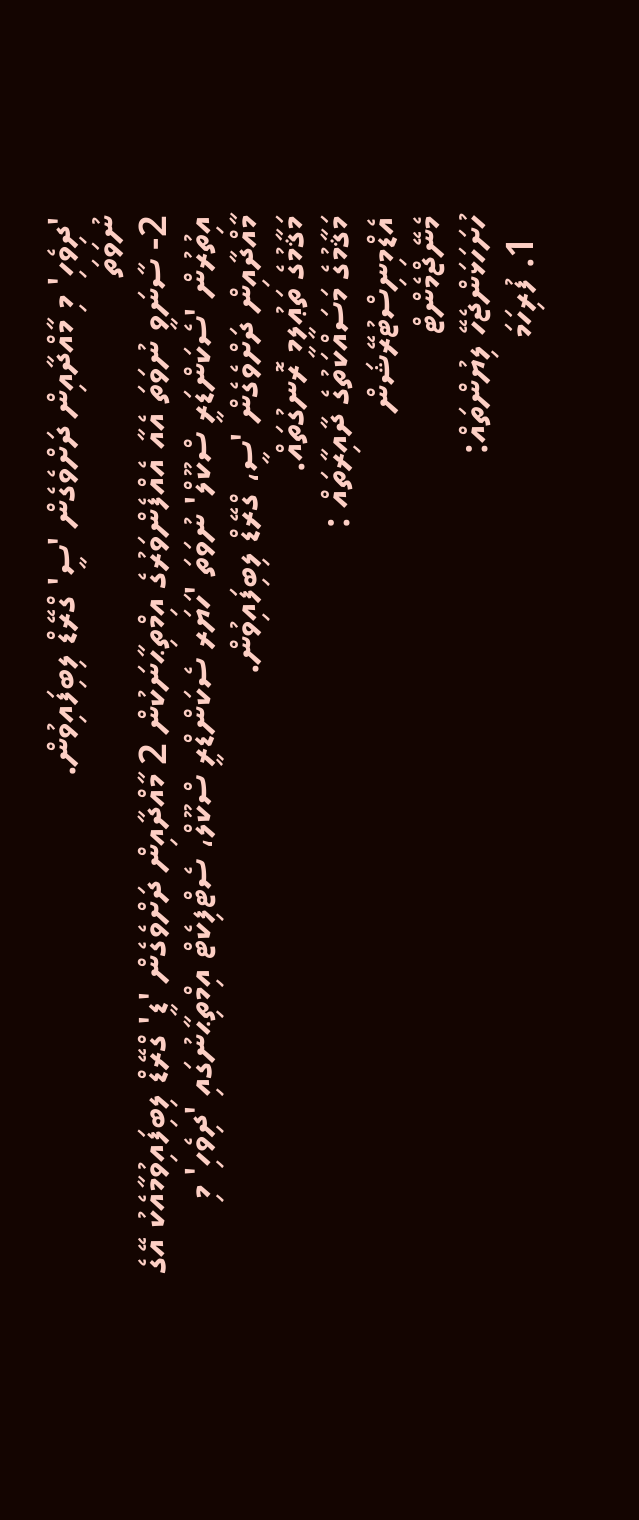'ދިވެހި' މި މާއްދާއިން ދަށްވެގެން 'ސީ' ގްރޭޑް ލިބިފައިވުން.
ނުވަތަ
2- ސާނަވީ ނުވަތަ އެއާ އެއްފެންވަރުގެ އިމްތިޙާނަކުން 2 މާއްދާއިން ދަށްވެގެން 'ޑީ' ގްރޭޑް ލިބިފައިވުމާއެކު އޭގެ އިތުރުން 'ސެކަންޑަރީ ސްކޫލް' ނުވަތަ 'ހަޔަރ ސެކަންޑްރީ ސްކޫލް، ސެޓްފިކެޓް އިމްތިޙާނުގައި 'ދިވެހި' މި މާއްދާއިން ދަށްވެގެން 'ސީ، ގްރޭޑް ލިބިފައިވުން.
މަޤާމުގެ ތަޢުލީމީ ރޮނގުތައް.
މަޤާމުގެ މަސައްކަތުގެ ދާއިރާތައް :
އެޑްމިނިސްޓުރޭޝަން
މެނޭޖްމެންޓް
ހުށަހަޅަންޖެހޭ ލިޔުންތައް:
  1. ފުރިހަމަ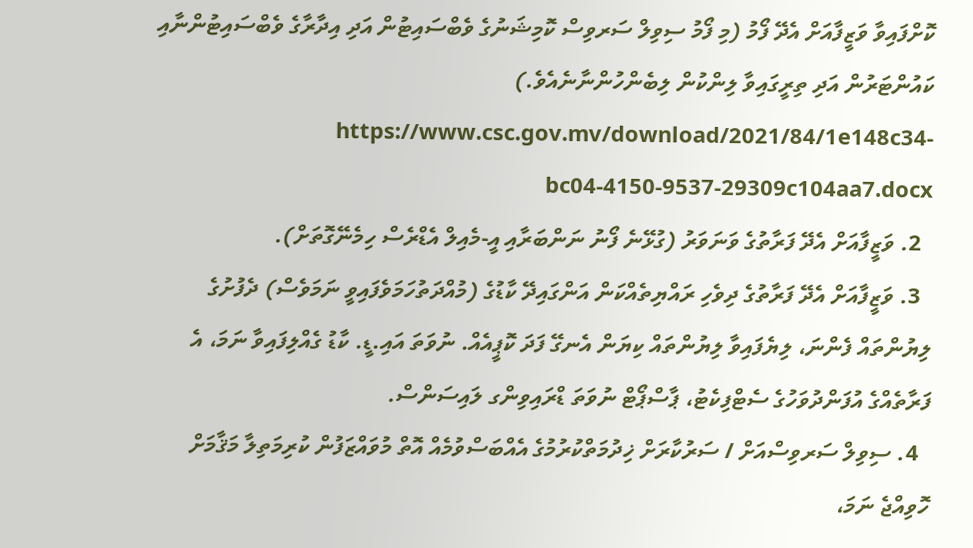ކޮށްފައިވާ ވަޒީފާއަށް އެދޭ ފޯމު (މި ފޯމު ސިވިލް ސަރވިސް ކޮމިޝަނުގެ ވެބްސައިޓުން އަދި އިދާރާގެ ވެބްސައިޓުންނާއި ކައުންޓަރުން އަދި ތިރީގައިވާ ލިންކުން ލިބެންހުންނާނެއެވެ.)  https://www.csc.gov.mv/download/2021/84/1e148c34-bc04-4150-9537-29309c104aa7.docx
  2. ވަޒީފާއަށް އެދޭ ފަރާތުގެ ވަނަވަރު (ގުޅޭނެ ފޯނު ނަންބަރާއި އީ-މެއިލް އެޑްރެސް ހިމެނޭގޮތަށް).
  3. ވަޒީފާއަށް އެދޭ ފަރާތުގެ ދިވެހި ރައްޔިތެއްކަން އަންގައިދޭ ކާޑުގެ (މުއްދަތުހަމަވެފައިވީ ނަމަވެސް) ދެފުށުގެ ލިޔުންތައް ފެންނަ، ލިޔެފައިވާ ލިޔުންތައް ކިޔަން އެނގޭ ފަދަ ކޮޕީއެއް. ނުވަތަ އައި.ޑީ. ކާޑު ގެއްލިފައިވާ ނަމަ، އެ ފަރާތެއްގެ އުފަންދުވަހުގެ ސެޓްފިކެޓު، ޕާސްޕޯޓް ނުވަތަ ޑްރައިވިންގ ލައިސަންސް.
  4. ސިވިލް ސަރވިސްއަށް / ސަރުކާރަށް ޚިދުމަތްކުރުމުގެ އެއްބަސްވުމެއް އޮތް މުވައްޒަފުން ކުރިމަތިލާ މަޤާމަށް ހޮވިއްޖެ ނަމަ،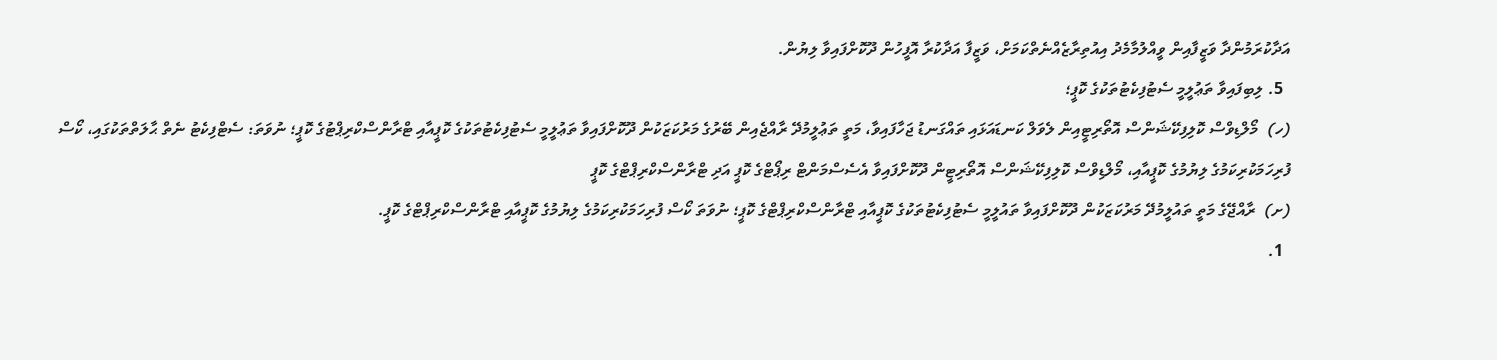އަދާކުރަމުންދާ ވަޒީފާއިން ވީއްލުމާމެދު އިއުތިރާޒެއްނެތްކަމަށް، ވަޒީފާ އަދާކުރާ އޮފީހުން ދޫކޮށްފައިވާ ލިޔުން.
  5. ލިބިފައިވާ ތަޢުލީމީ ސެޓުފިކެޓުތަކުގެ ކޮޕީ؛
(ހ)  މޯލްޑިވްސް ކޮލިފިކޭޝަންސް އޮތޯރިޓީއިން ލެވަލް ކަނޑައަޅައި ތައްގަނޑު ޖަހާފައިވާ، މަތީ ތަޢުލީމުދޭ ރާއްޖެއިން ބޭރުގެ މަރުކަޒަކުން ދޫކޮށްފައިވާ ތަޢުލީމީ ސެޓުފިކެޓުތަކުގެ ކޮޕީއާއި ޓްރާންސްކްރިޕްޓުގެ ކޮޕީ؛ ނުވަތަ: ސެޓްފިކެޓު ނެތް ޙާލަތްތަކުގައި، ކޯސް ފުރިހަމަކުރިކަމުގެ ލިޔުމުގެ ކޮޕީއާއި، މޯލްޑިވްސް ކޮލިފިކޭޝަންސް އޮތޯރިޓީން ދޫކޮށްފައިވާ އެސެސްމަންޓް ރިޕޯޓްގެ ކޮޕީ އަދި ޓްރާންސްކްރިޕްޓްގެ ކޮޕީ
(ށ)  ރާއްޖޭގެ މަތީ ތައުލީމުދޭ މަރުކަޒަކުން ދޫކޮށްފައިވާ ތައުލީމީ ސެޓުފިކެޓުތަކުގެ ކޮޕީއާއި ޓްރާންސްކްރިޕްޓްގެ ކޮޕީ؛ ނުވަތަ ކޯސް ފުރިހަމަކުރިކަމުގެ ލިޔުމުގެ ކޮޕީއާއި ޓްރާންސްކްރިޕްޓްގެ ކޮޕީ.
  1.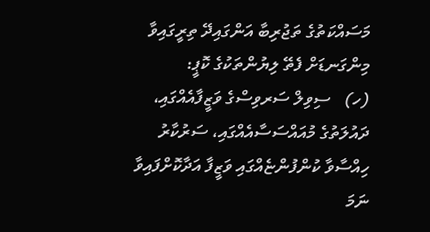މަސައްކަތުގެ ތަޖުރިބާ އަންގައިދޭ ތިރީގައިވާ މިންގަނޑަށް ފެތޭ ލިޔުންތަކުގެ ކޮޕީ:
(ހ)   ސިވިލް ސަރވިސްގެ ވަޒީފާއެއްގައި، ދައުލަތުގެ މުއައްސަސާއެއްގައި، ސަރުކާރު ހިއްސާވާ ކުންފުންޏެއްގައި ވަޒީފާ އަދާކޮށްފައިވާ ނަމަ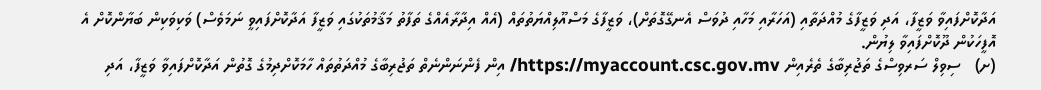އަދާކޮށްފައިވާ ވަޒީފާ، އަދި ވަޒީފާގެ މުއްދަތާއި (އަހަރާއި މަހާއި ދުވަސް އެނގޭގޮތަށް)، ވަޒީފާގެ މަސްއޫލިއްޔަތުތައް (އެއް އިދާރާއެއްގެ ތަފާތު މަޤާމުތަކުގައި ވަޒީފާ އަދާކޮށްފައިވީ ނަމަވެސް) ވަކިވަކިން ބަޔާންކޮށް އެ އޮފީހަކުން ދޫކޮށްފައިވާ ލިޔުން.
(ށ)   ސިވިލް ސަރވިސްގެ ތަޖުރިބާގެ ތެރެއިން https://myaccount.csc.gov.mv/ އިން ފެންނަންނެތް ތަޖުރިބާގެ މުއްދަތުތައް ހާމަކޮށްދިމުގެ ގޮތުން އަދާކޮށްފައިވާ ވަޒީފާ، އަދި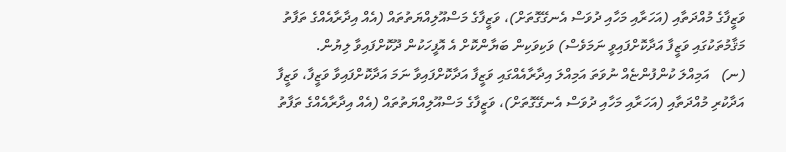ވަޒީފާގެ މުއްދަތާއި (އަހަރާއި މަހާއި ދުވަސް އެނގޭގޮތަށް)، ވަޒީފާގެ މަސްއޫލިއްޔަތުތައް (އެއް އިދާރާއެއްގެ ތަފާތު މަޤާމުތަކުގައި ވަޒީފާ އަދާކޮށްފައިވީ ނަމަވެސް) ވަކިވަކިން ބަޔާންކޮށް އެ އޮފީހަކުން ދޫކޮށްފައިވާ ލިޔުން.
(ނ)   އަމިއްލަ ކުންފުންޏެއް ނުވަތަ އަމިއްލަ އިދާރާއެއްގައި ވަޒީފާ އަދާކޮށްފައިވާ ނަމަ އަދާކޮށްފައިވާ ވަޒީފާ، ވަޒީފާ އަދާކުރި މުއްދަތާއި (އަހަރާއި މަހާއި ދުވަސް އެނގޭގޮތަށް)، ވަޒީފާގެ މަސްއޫލިއްޔަތުތައް (އެއް އިދާރާއެއްގެ ތަފާތު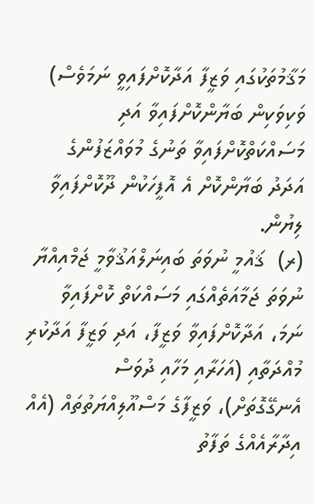މަޤާމުތަކުގައި ވަޒީފާ އަދާކޮށްފައިވީ ނަމަވެސް) ވަކިވަކިން ބަޔާންކޮށްފައިވާ އަދި މަސައްކަތްކޮށްފައިވާ ތަނުގެ މުވައްޒަފުންގެ އަދަދު ބަޔާންކޮށް އެ އޮފީހަކުން ދޫކޮށްފައިވާ ލިޔުން.
(ރ)  ޤައުމީ ނުވަތަ ބައިނަލްއަޤުވާމީ ޖަމްއިއްޔާ ނުވަތަ ޖަމާއަތެއްގައި މަސައްކަތް ކޮށްފައިވާ ނަމަ، އަދާކޮށްފައިވާ ވަޒީފާ، އަދި ވަޒީފާ އަދާކުރި މުއްދަތާއި (އަހަރާއި މަހާއި ދުވަސް އެނގޭގޮތަށް)، ވަޒީފާގެ މަސްއޫލިއްޔަތުތައް (އެއް އިދާރާއެއްގެ ތަފާތު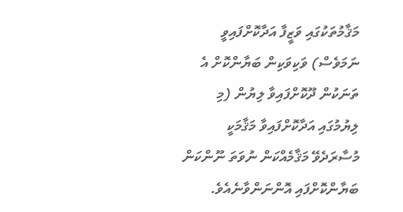މަޤާމުތަކުގައި ވަޒީފާ އަދާކޮށްފައިވީ ނަމަވެސް) ވަކިވަކިން ބަޔާންކޮށް އެ ތަނަކުން ދޫކޮށްފައިވާ ލިޔުން (މި ލިޔުމުގައި އަދާކޮށްފައިވާ މަޤާމަކީ މުސާރަދެވޭ މަޤާމެއްކަން ނުވަތަ ނޫންކަން ބަޔާންކޮށްފައި އޮންނަންވާނެއެވެ.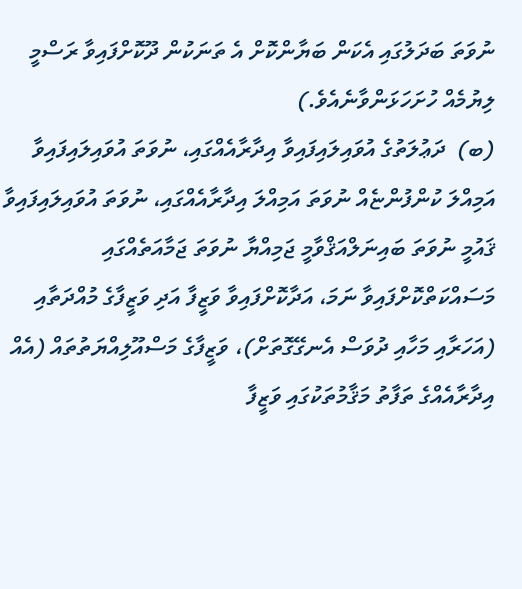ނުވަތަ ބަދަލުގައި އެކަން ބަޔާންކޮށް އެ ތަނަކުން ދޫކޮށްފައިވާ ރަސްމީ ލިޔުމެއް ހުށަހަޅަންވާނެއެވެ.)
(ބ)  ދަޢުލަތުގެ އުވައިލައިފައިވާ އިދާރާއެއްގައި، ނުވަތަ އުވައިލައިފައިވާ އަމިއްލަ ކުންފުންޏެއް ނުވަތަ އަމިއްލަ އިދާރާއެއްގައި، ނުވަތަ އުވައިލައިފައިވާ ޤައުމީ ނުވަތަ ބައިނަލްއަޤްވާމީ ޖަމިއްޔާ ނުވަތަ ޖަމާއަތެއްގައި މަސައްކަތްކޮށްފައިވާ ނަމަ، އަދާކޮށްފައިވާ ވަޒީފާ އަދި ވަޒީފާގެ މުއްދަތާއި (އަހަރާއި މަހާއި ދުވަސް އެނގޭގޮތަށް)، ވަޒީފާގެ މަސްއޫލިއްޔަތުތައް (އެއް އިދާރާއެއްގެ ތަފާތު މަޤާމުތަކުގައި ވަޒީފާ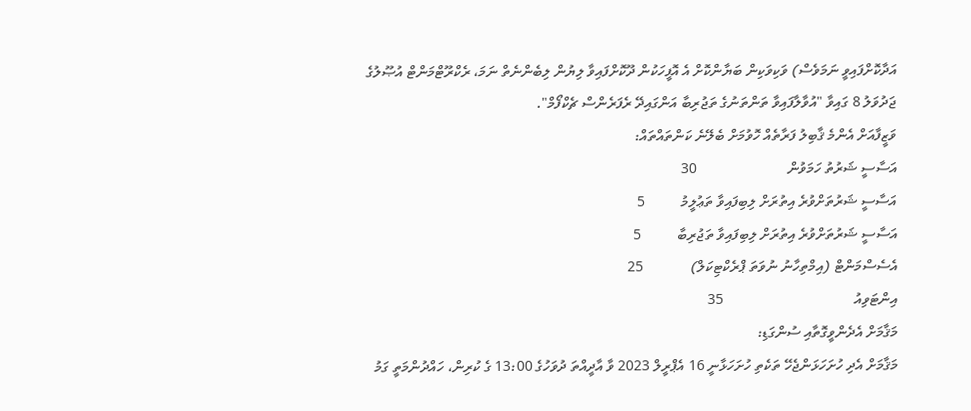އަދާކޮށްފައިވީ ނަމަވެސް) ވަކިވަކިން ބަޔާންކޮށް އެ އޮފީހަކުން ދޫކޮށްފައިވާ ލިޔުން ލިބެންނެތް ނަމަ، ރެކްރޫޓްމަންޓް އުޞޫލުގެ ޖަދުވަލު 8 ގައިވާ "އުވާލާފައިވާ ތަންތަނުގެ ތަޖުރިބާ އަންގައިދޭ ރެފަރެންސް ޗެކްފޯމް".
ވަޒީފާއަށް އެންމެ ޤާބިލު ފަރާތެއް ހޮވުމަށް ބެލޭނެ ކަންތައްތައް:
އަސާސީ ޝަރުތު ހަމަވުން                         30
އަސާސީ ޝަރުތަށްވުރެ އިތުރަށް ލިބިފައިވާ ތަޢުލީމު          5
އަސާސީ ޝަރުތަށްވުރެ އިތުރަށް ލިބިފައިވާ ތަޖުރިބާ          5
އެސެސްމަންޓް (އިމްތިހާނު ނުވަތަ ޕްރެކްޓިކަލް)             25
އިންޓަވިއު                                    35
މަޤާމަށް އެދެންވީގޮތާއި ސުންގަޑި:
މަޤާމަށް އެދި ހުށަހަޅަންޖެހޭ ތަކެތި ހުށަހަޅާނީ 16 އެޕްރީލް 2023 ވާ އާދީއްތަ ދުވަހުގެ 13:00 ގެ ކުރިން، ހައްދުންމަތީ ގަމު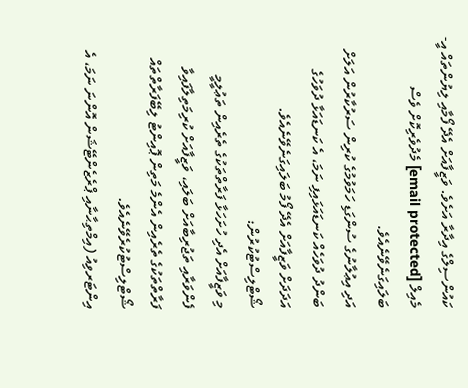ކައުންސިލްގެ އިދާރާ އަށެވެ. ވަޒީފާއަށް އެދޭ ފޯމާއި ލިޔުންތައް އީ-މެއިލް [email protected] މެދުވެރިކޮށް ވެސް ބަލައިގަނެވޭނެއެވެ.
އަދި އިޢުލާނުގެ ސުންގަޑި ހަމަވުމުގެ ކުރިން ސަރުކާރުން އަލަށް ބަންދު ދުވަހެއް ކަނޑައަޅައިފި ނަމަ، އެ ކަނޑައަޅާ ދުވަހުގެ އަދަދަށް ވަޒީފާއަށް އެދޭ ފޯމު ބަލައިގަނެވޭނެއެވެ.
ޝޯޓްލިސްޓުކުރުން:
މި ވަޒީފާއަށް އެދި ހުށަހަޅާ ފަރާތްތަކުގެ ތެރެއިން ތަޢުލީމީ ފެންވަރާއި ތަޖުރިބާއަށް ބަލައި، ވަޒީފާއަށް ކުރިމަތިލާފައިވާ ފަރާތްތަކުގެ ތެރެއިން އެންމެ މަތިން ޕޮއިންޓު ލިބޭފަރާތްތައް ޝޯޓްލިސްޓުކުރެވޭނެއެވެ.
އިންޓަރވިއު (އިމްތިޙާނާއި ޕްރެޒެންޓޭޝަން އޮންނަ ނަމަ، އެ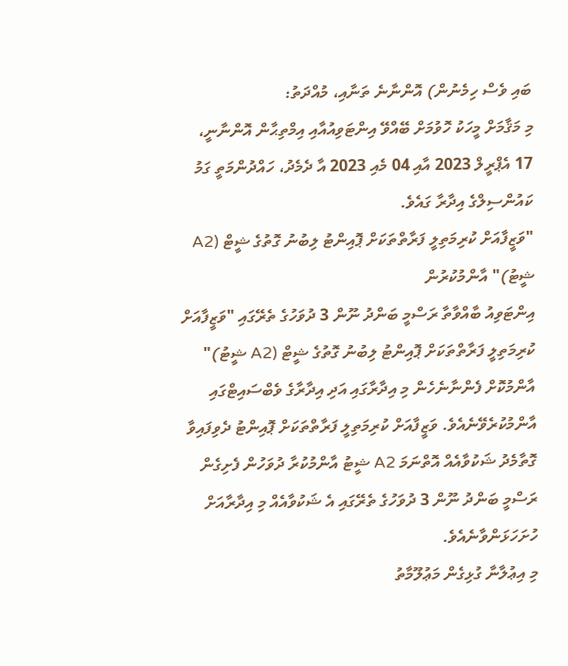ބައި ވެސް ހިމެނުން) އޮންނާނެ ތަނާއި، މުއްދަތު:
މި މަޤާމަށް މީހަކު ހޮވުމަށް ބޭއްވޭ އިންޓަވިއުއާއި އިމްތިޙާން އޮންނާނީ،  17 އެޕްރީލް 2023 އާއި 04 މެއި 2023 އާ ދެމެދު، ހައްދުންމަތީ ގަމު ކައުންސިލްގެ އިދާރާ ގައެވެ.
"ވަޒީފާއަށް ކުރިމަތިލީ ފަރާތްތަކަށް ޕޮއިންޓު ލިބުނު ގޮތުގެ ޝީޓް (A2 ޝީޓު)" އާންމުކުރުން
އިންޓަވިއު ބާއްވާތާ ރަސްމީ ބަންދު ނޫން 3 ދުވަހުގެ ތެރޭގައި "ވަޒީފާއަށް ކުރިމަތިލީ ފަރާތްތަކަށް ޕޮއިންޓު ލިބުނު ގޮތުގެ ޝީޓް (A2 ޝީޓު)" އާންމުކޮށް ފެންނާނެހެން މި އިދާރާގައި އަދި އިދާރާގެ ވެބްސައިޓްގައި އާންމުކުރެވޭނެއެވެ. ވަޒީފާއަށް ކުރިމަތިލީ ފަރާތްތަކަށް ޕޮއިންޓު ދެވިފައިވާ ގޮތާމެދު ޝަކުވާއެއް އޮތްނަމަ A2 ޝީޓު އާންމުކުރާ ދުވަހުން ފެށިގެން ރަސްމީ ބަންދު ނޫން 3 ދުވަހުގެ ތެރޭގައި އެ ޝަކުވާއެއް މި އިދާރާއަށް ހުށަހަޅަންވާނެއެވެ.
މި އިޢުލާނާ ގުޅިގެން މަޢުލޫމާތު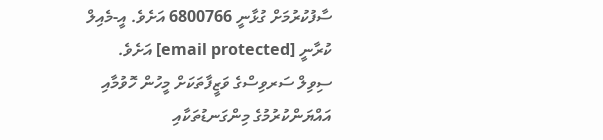ސާފުކުރުމަށް ގުޅާނީ 6800766 އަށެވެ. އީ-މެއިލް ކުރާނީ [email protected] އަށެވެ.
ސިވިލް ސަރވިސްގެ ވަޒީފާތަކަށް މީހުން ހޮވުމާއި އައްޔަންކުރުމުގެ މިންގަނޑުތަކާއި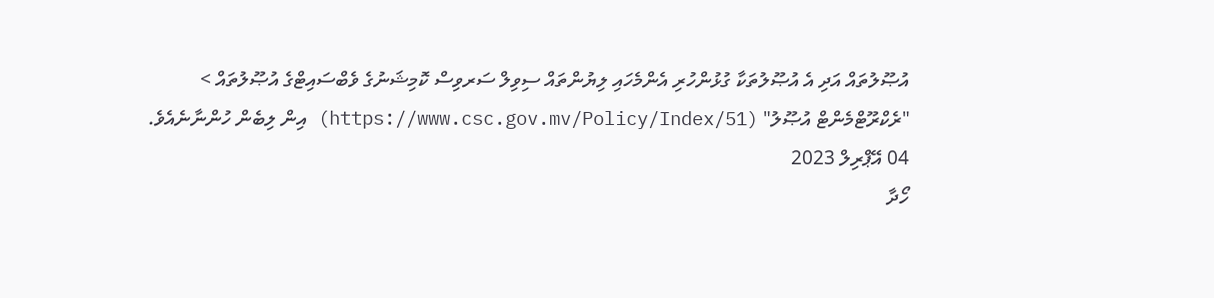އުޞޫލުތައް އަދި އެ އުޞޫލުތަކާ ގުޅުންހުރި އެންމެހައި ލިޔުންތައް ސިވިލް ސަރވިސް ކޮމިޝަނުގެ ވެބްސައިޓްގެ އުޞޫލުތައް > "ރެކްރޫޓްމެންޓް އުޞޫލު" (https://www.csc.gov.mv/Policy/Index/51) އިން ލިބެން ހުންނާނެއެވެ.
04 އޭޕްރިލް 2023
ހޯދާ